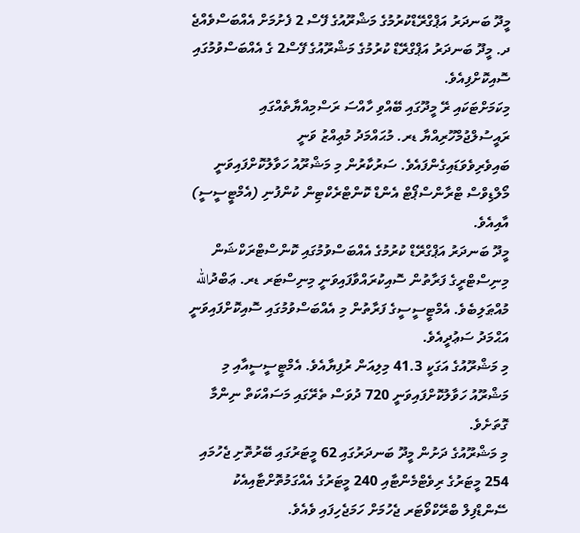މީދޫ ބަނދަރު އަޕްގްރޭޑްކުރުމުގެ މަޝްރޫއުގެ ފޭސް 2 ފެށުމަށް އެއްބަސްވެއްޖެ
ދ. މީދޫ ބަނދަރު އަޕްގްރޭޑް ކުރުމުގެ މަޝްރޫއުގެ ފޭސް2 ގެ އެއްބަސްވުމުގައި ސޮއިކޮށްފިއެވެ.
މިކަމަށްޓަކައި ރޭ މީދޫގައި ބޭއްވި ހާއްސަ ރަސްމިއްޔާތެއްގައި ރައީސުލްޖުމްހޫރިއްޔާ ޑރ. މުޙައްމަދު މުޢިއްޒު ވަނީ ބައިވެރިވެވަޑައިގެންފައެވެ. ސަރުކާރުން މި މަޝްރޫއު ހަވާލުކޮށްފައިވަނީ މޯލްޑިވްސް ޓްރާންސްޕޯޓް އެންޑް ކޮންޓްރެކްޓިން ކުންފުނި (އެމްޓީސީސީ) އާއިއެވެ.
މީދޫ ބަނދަރު އަޕްގްރޭޑް ކުރުމުގެ އެއްބަސްވުމުގައި ކޮންސްޓްރަކްޝަން މިނިސްޓްރީގެ ފަރާތުން ސޮއިކުރައްވާފައިވަނީ މިނިސްޓަރ ޑރ. ޢަބްދުالله މުއްޠަލިބެވެ. އެމްޓީސީސީގެ ފަރާތުން މި އެއްބަސްވުމުގައި ސޮއިކޮށްފައިވަނީ އަޙްމަދު ސަޢުދީއެވެ.
މި މަޝްރޫއުގެ އަގަކީ 41.3 މިލިއަން ރުފިޔާއެވެ. އެމްޓީސީސީއާއި މި މަޝްރޫއު ހަވާލުކޮށްފައިވަނީ 720 ދުވަސް ތެރޭގައި މަސައްކަތް ނިންމާ ގޮތަށެވެ.
މި މަޝްރޫއުގެ ދަށުން މީދޫ ބަނދަރުގައި 62 މީޓަރުގައި ބޭރުތޮށި ޖެހުމައި 254 މީޓަރުގެ ރިވެޓްމެންޓާއި 240 މީޓަރުގެ އެއްގަމުތޮށްޓާއިއެކު ސޭންޑްފިލް ބްރޭކްވޯޓަރ ޖެހުމަށް ހަމަޖެހިފައި ވެއެވެ.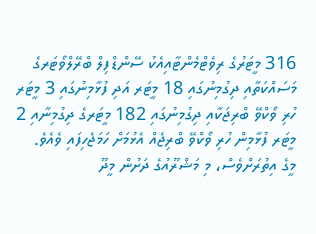316 މީޓަރުގެ ރިވެޓްމެންޓާއިއެކު ސޭންޑްފިލް ބްރޭލްވޯޓަރގެ މަސައްކަތާއި ދިގުމިނުގައި 18 މީޓަރ އަދި ފުޅާމިނުގައި 3 މީޓަރ ހުރި ވޯކްވޭ ބްރިޖަކާއި ދިގުމިނުގައި 182 މީޓަރގެ ދިގުމިނާއި 2 މީޓަރ ފުޅާމިން ހުރި ވޯކްވޭ ބްރިޖެއް އެޅުމަށް ހަމަޖެހިފައި ވެއެވެ.
މީގެ އިތުރަށްވެސް، މި މަޝްރޫއުގެ ދަށުން މީދޫ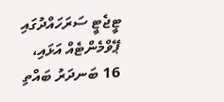ޓީޖެޓީ ސަރަހައްދުގައި ޕޭވްމެންޓެއް އަޅައި، 16 ބަނދަރު ބައްތި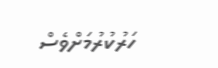ހަރުކުރުމަށްވެސް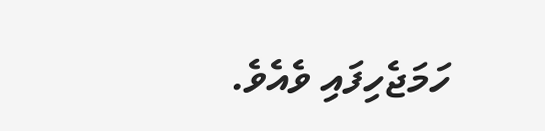ހަމަޖެހިފައި ވެއެވެ.